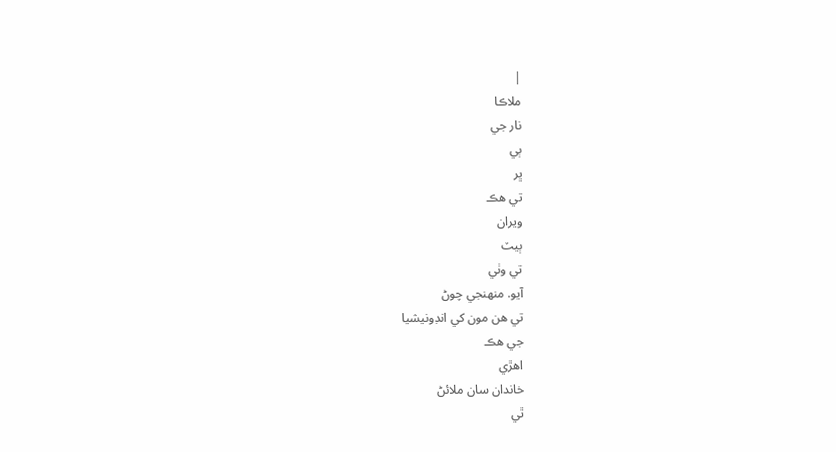|
ملاڪا
نار جي
ٻي
ڀر
تي هڪ
ويران
ٻيٽ
تي وٺي
آيو. منهنجي چوڻ
تي هن مون کي انڊونيشيا
جي هڪ
اهڙي
خاندان سان ملائڻ
ٿي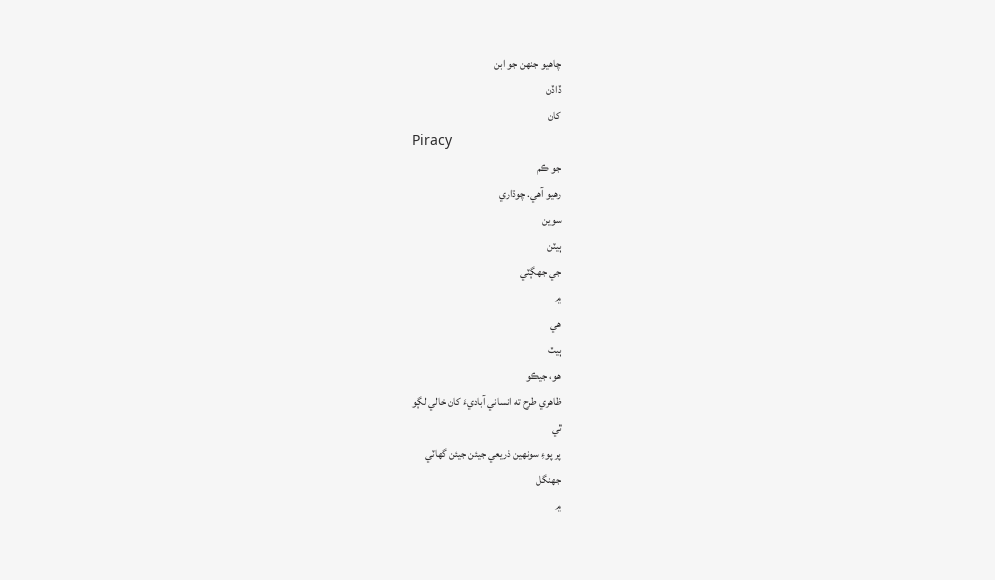چاهيو جنهن جو ابن
ڏاڏن
کان
Piracy
جو ڪم
رهيو آهي. چوڌاري
سوين
ٻيٽن
جي جهڳٽي
۾
هي
ٻيٽ
هو، جيڪو
ظاهري طرح ته انساني آباديءَ کان خالي لڳو
ٿي
پر پوءِ سونهين ذريعي جيئن جيئن گهاٽي
جهنگل
۾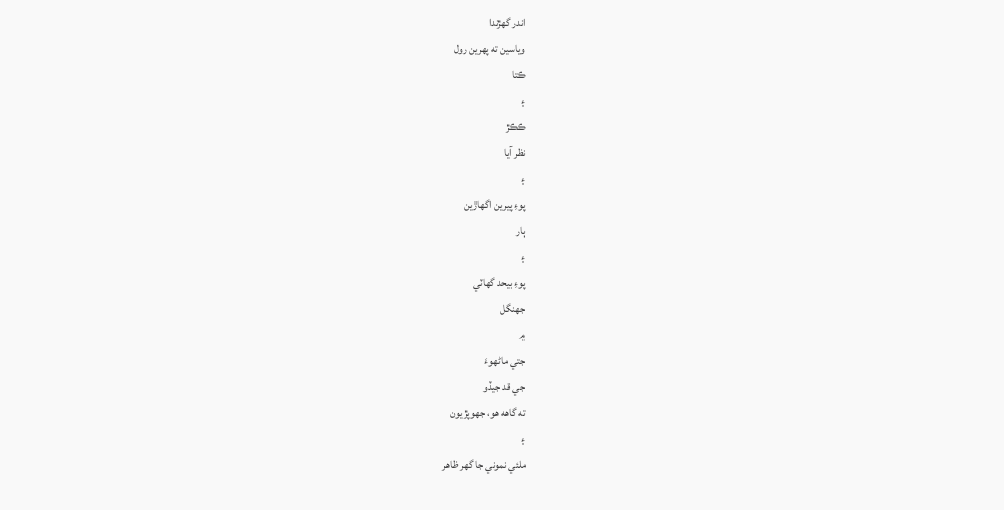اندر گهڙندا
وياسين ته پهرين رول
ڪتا
۽
ڪڪڙ
نظر آيا
۽
پوءِ پيرين اگهاڙين
ٻار
۽
پوءِ بيحد گهاٽي
جهنگل
۾
جتي ماڻهوءَ
جي قد جيڏو
ته گاهه هو، جهوپڙيون
۽
ملئي نموني جا گهر ظاهر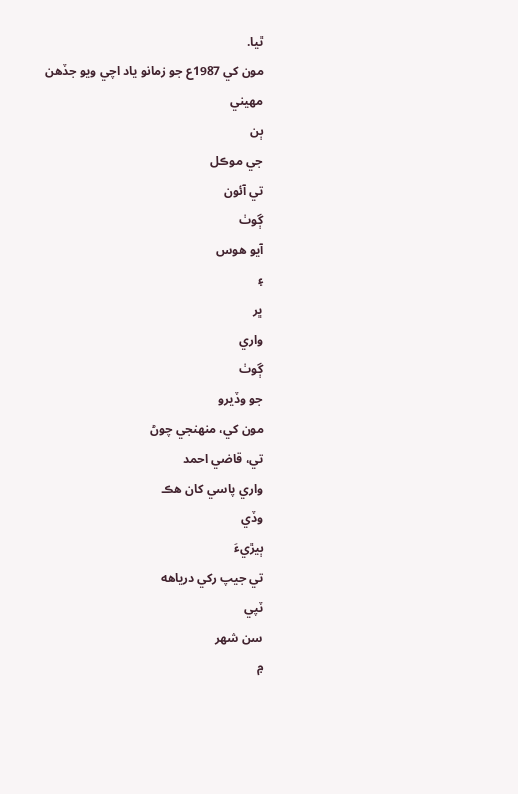ٿيا.
مون کي 1987ع جو زمانو ياد اچي ويو جڏهن
مهيني
ٻن
جي موڪل
تي آئون
ڳوٺ
آيو هوس
۽
ڀر
واري
ڳوٺ
جو وڏيرو
مون کي، منهنجي چوڻ
تي، قاضي احمد
واري پاسي کان هڪ
وڏي
ٻيڙيءَ
تي جيپ رکي درياهه
ٽپي
سن شهر
۾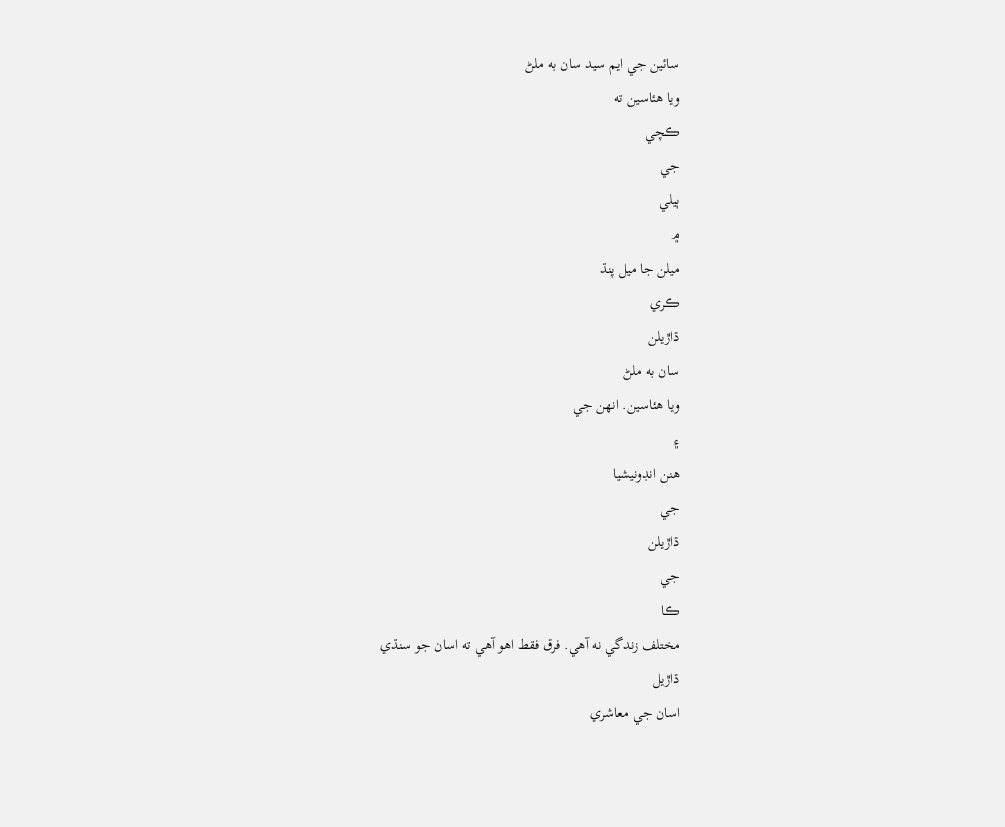سائين جي ايم سيد سان به ملڻ
ويا هئاسين ته
ڪچي
جي
ٻيلي
۾
ميلن جا ميل پنڌ
ڪري
ڌاڙيلن
سان به ملڻ
ويا هئاسين. انهن جي
۽
هنن انڊونيشيا
جي
ڌاڙيلن
جي
ڪا
مختلف زندگي نه آهي. فرق فقط اهو آهي ته اسان جو سنڌي
ڌاڙيل
اسان جي معاشري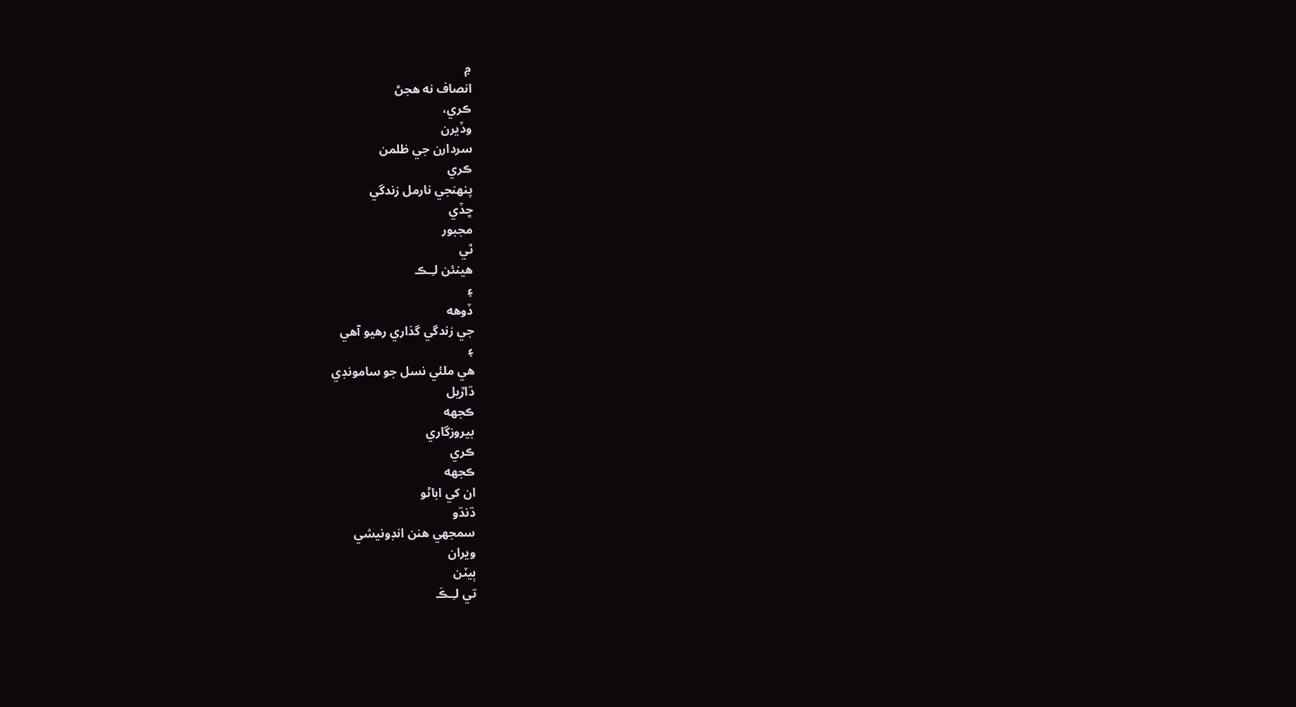۾
انصاف نه هجڻ
ڪري،
وڏيرن
سردارن جي ظلمن
ڪري
پنهنجي نارمل زندگي
ڇڏي
مجبور
ٿي
هينئن لـِـڪ
۽
ڏوهه
جي زندگي گذاري رهيو آهي
۽
هي ملئي نسل جو سامونڊي
ڌاڙيل
ڪجهه
بيروزگاري
ڪري
ڪجهه
ان کي اباڻو
ڌنڌو
سمجهي هنن انڊونيشي
ويران
ٻيٽن
تي لـِـڪَ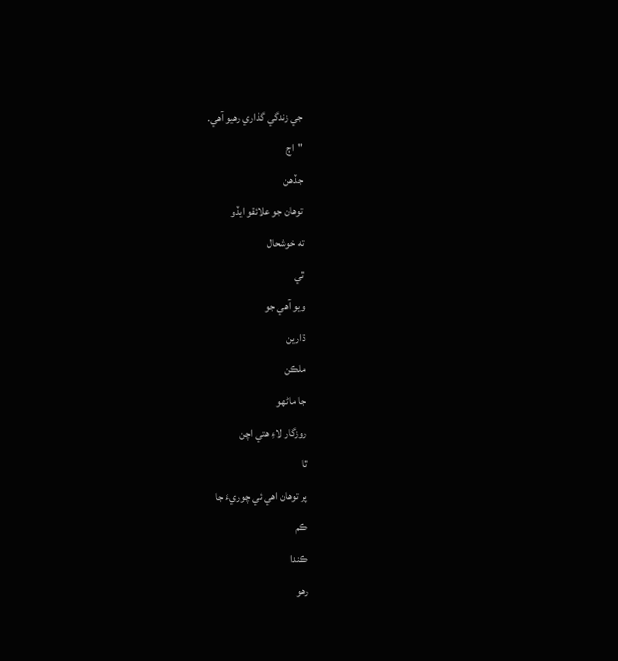جي زندگي گذاري رهيو آهي.
"اڄ
جڏهن
توهان جو علائقو ايڏو
ته خوشحال
ٿي
ويو آهي جو
ڌارين
ملڪن
جا ماڻهو
روزگار لاءِ هتي اچن
ٿا
پر توهان اهي ئي چوريءَ جا
ڪم
ڪندا
رهو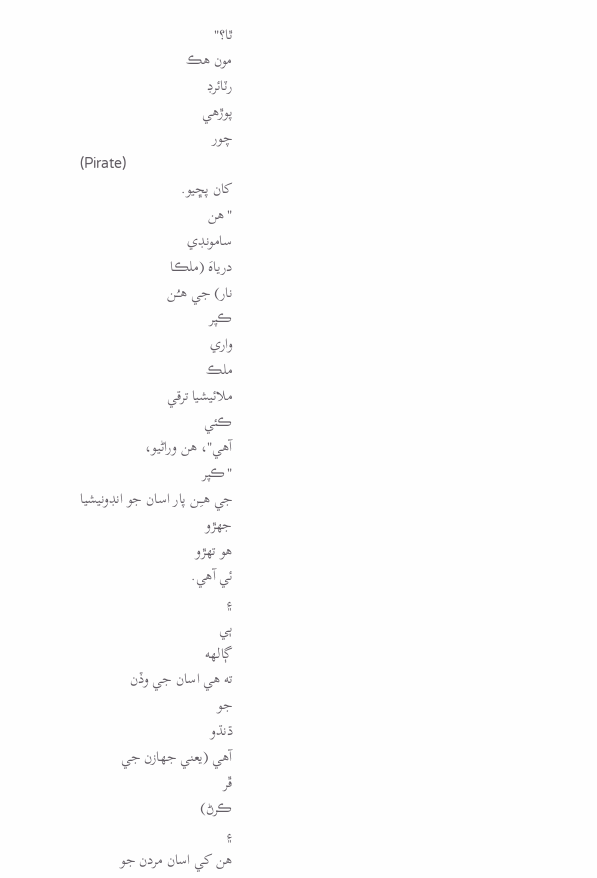ٿا؟"
مون هڪ
رٽائرڊ
پوڙهي
چور
(Pirate)
کان پڇيو.
"هن
سامونڊي
درياهَ (ملڪا
نار) جي هـُـن
ڪپر
واري
ملڪ
ملائيشيا ترقي
ڪئي
آهي"، هن وراڻيو،
"ڪپر
جي هـِـن پار اسان جو انڊونيشيا
جهڙو
هو تهڙو
ئي آهي.
۽
ٻي
ڳالهه
ته هي اسان جي وڏن
جو
ڌنڌو
آهي (يعني جهازن جي
ڦر
ڪرڻ)
۽
هن کي اسان مردن جو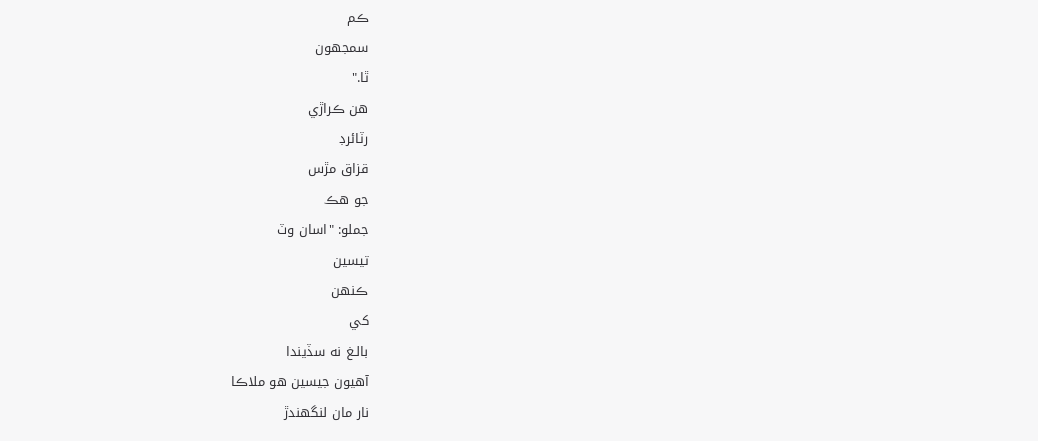ڪم
سمجهون
ٿا."
هن ڪراڙي
رٽائرڊ
قزاق مڙس
جو هڪ
جملو: "اسان وٽ
تيسين
ڪنهن
کي
بالـغ نه سڏيندا
آهيون جيسين هو ملاڪا
نار مان لنگهندڙ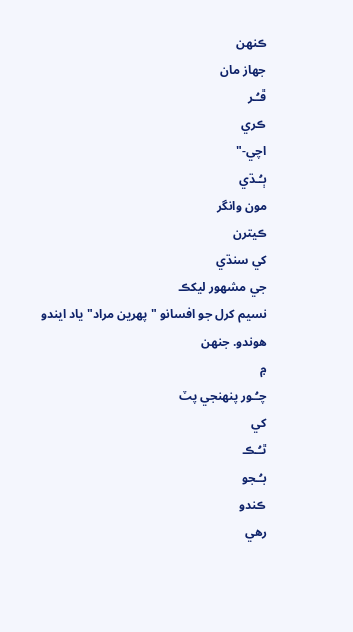ڪنهن
جهاز مان
ڦـُـر
ڪري
اچي-"
ٻـُـڌي
مون وانگر
ڪيترن
کي سنڌي
جي مشهور ليکڪ
نسيم کرل جو افسانو "پهرين مراد" ياد ايندو هوندو. جنهن
۾
چـُـور پنهنجي پٽ
کي
ٿـُـڪ
بـُـجو
ڪندو
رهي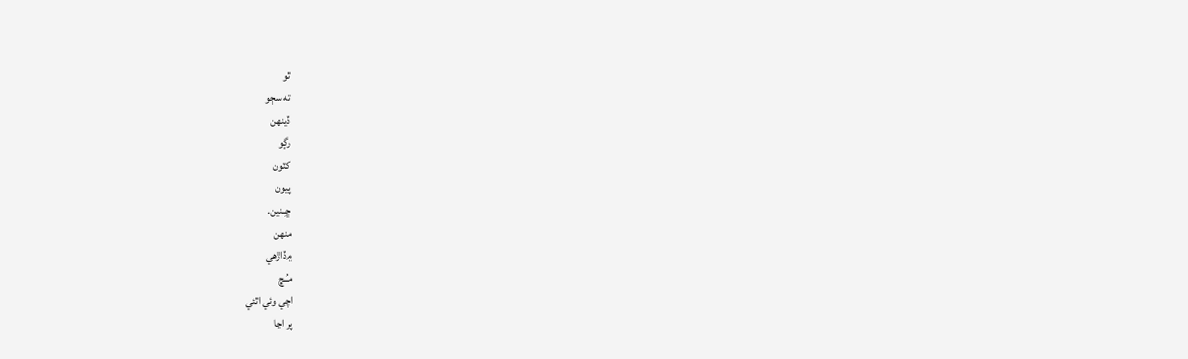ٿو
ته سڄو
ڏينهن
رڳو
کٽون
پيون
ڇـِـنين.
منهن
۾ڏاڙهي
مـُـڇ
اچي وئي اٿئي
پر اڃا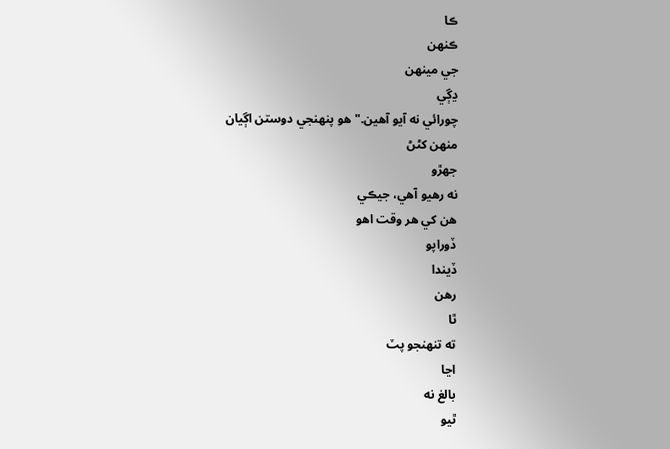ڪا
ڪنهن
جي مينهن
ڍڳي
چورائي نه آيو آهين." هو پنهنجي دوستن اڳيان
منهن کڻڻ
جهڙو
نه رهيو آهي، جيڪي
هن کي هر وقت اهو
ڏوراپو
ڏيندا
رهن
ٿا
ته تنهنجو پٽ
اڃا
بالغ نه
ٿيو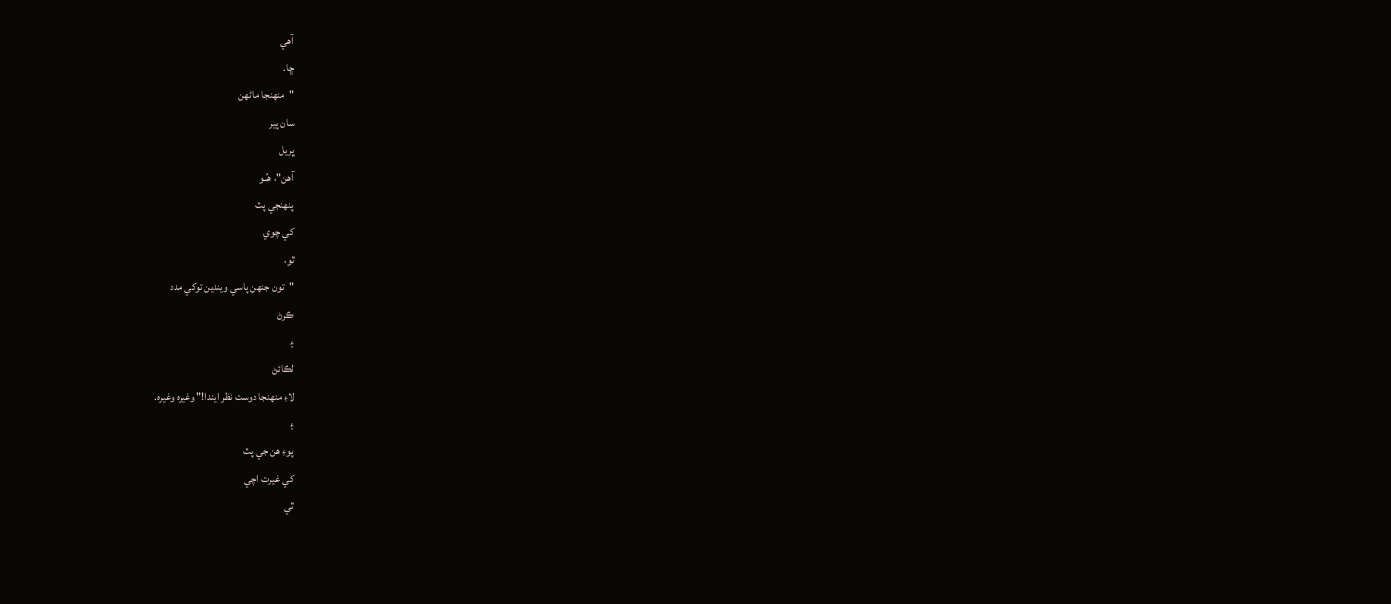آهي
ڇا.
"منهنجا ماڻهن
سان پير
ڀريل
آهن"، هـُـو
پنهنجي پٽ
کي چوي
ٿو،
"تون جنهن پاسي ويندين توکي مدد
ڪرڻ
۽
لڪائڻ
لاءِ منهنجا دوست نظر ايندا!" وغيره وغيره.
۽
پوءِ هن جي پٽ
کي غيرت اچي
ٿي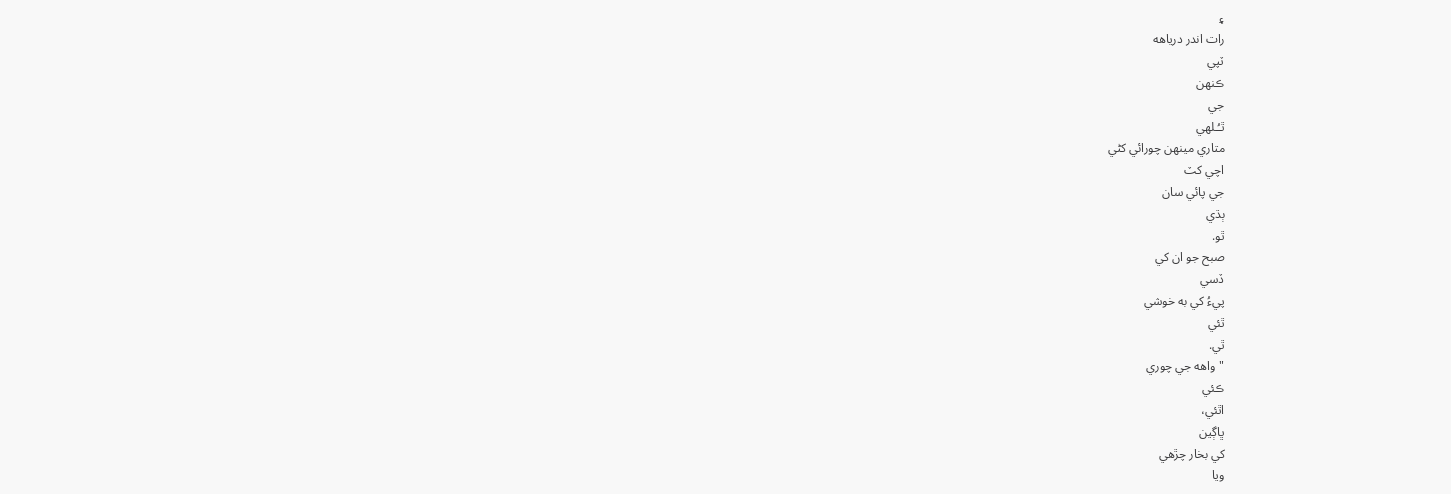۽
رات اندر درياهه
ٽپي
ڪنهن
جي
ٿـُـلهي
متاري مينهن چورائي کڻي
اچي کٽ
جي پائي سان
ٻڌي
ٿو.
صبح جو ان کي
ڏسي
پيءُ کي به خوشي
ٿئي
ٿي.
"واهه جي چوري
ڪئي
اٿئي،
ڀاڳين
کي بخار چڙهي
ويا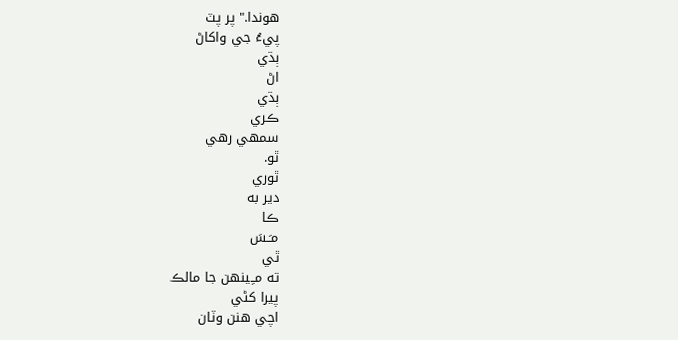هوندا." پر پٽ
پيءُ جي واکاڻ
ٻڌي
اڻ
ٻڌي
ڪري
سمهي رهي
ٿو.
ٿوري
دير به
ڪا
مـَـسَ
ٿي
ته مـِـينهن جا مالڪ
پيرا کڻي
اچي هنن وٽان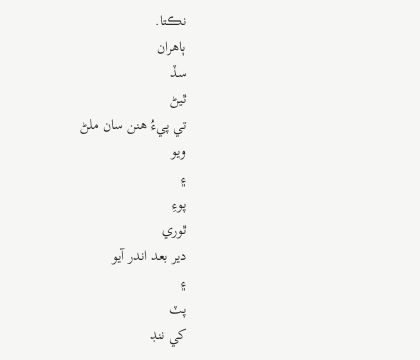نڪتا.
ٻاهران
سڏ
ٿيڻ
تي پيءُ هنن سان ملڻ
ويو
۽
پوءِ
ٿوري
دير بعد اندر آيو
۽
پٽ
کي ننڊ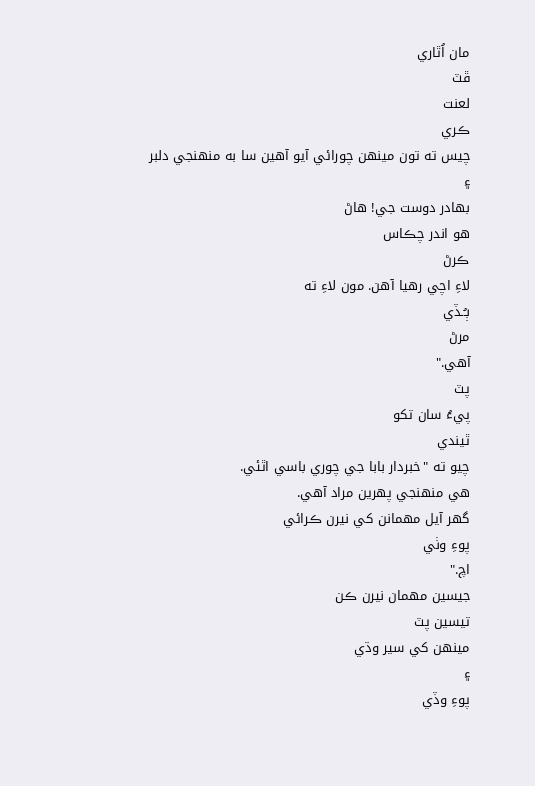مان اُٿاري
ڦٽ
لعنت
ڪري
چيس ته تون مينهن چورائي آيو آهين سا به منهنجي دلبر
۽
بهادر دوست جي! هاڻ
هو اندر چڪاس
ڪرڻ
لاءِ اچي رهيا آهن. مون لاءِ ته
ٻـُـڏي
مرڻ
آهي."
پٽ
پيءُ سان تکو
ٿيندي
چيو ته "خبردار بابا جي چوري باسي اٿئي.
هي منهنجي پهرين مراد آهي.
گهر آيل مهمانن کي نيرن ڪرائي
پوءِ وٺي
اچ."
جيسين مهمان نيرن ڪن
تيسين پٽ
مينهن کي سير وڌي
۽
پوءِ وڏي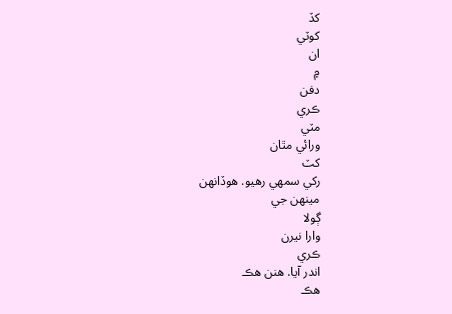کڏ
کوٽي
ان
۾
دفن
ڪري
مٽي
ورائي مٿان
کٽ
رکي سمهي رهيو. هوڏانهن
مينهن جي
ڳولا
وارا نيرن
ڪري
اندر آيا. هنن هڪ
هڪ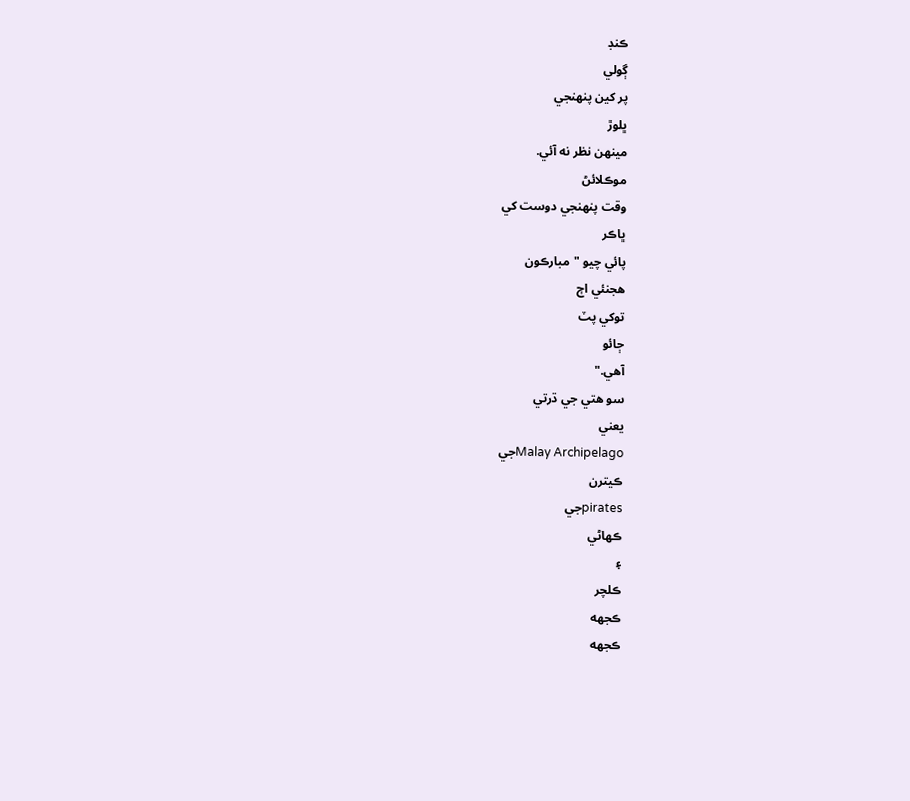ڪنڊ
ڳولي
پر کين پنهنجي
ڀلوڙ
مينهن نظر نه آئي.
موڪلائڻ
وقت پنهنجي دوست کي
ڀاڪر
پائي چيو "مبارڪون
هجنئي اڄ
توکي پٽ
ڄائو
آهي."
سو هتي جي ڌرتي
يعني
Malay Archipelagoجي
ڪيترن
piratesجي
ڪهاڻي
۽
ڪلچر
ڪجهه
ڪجهه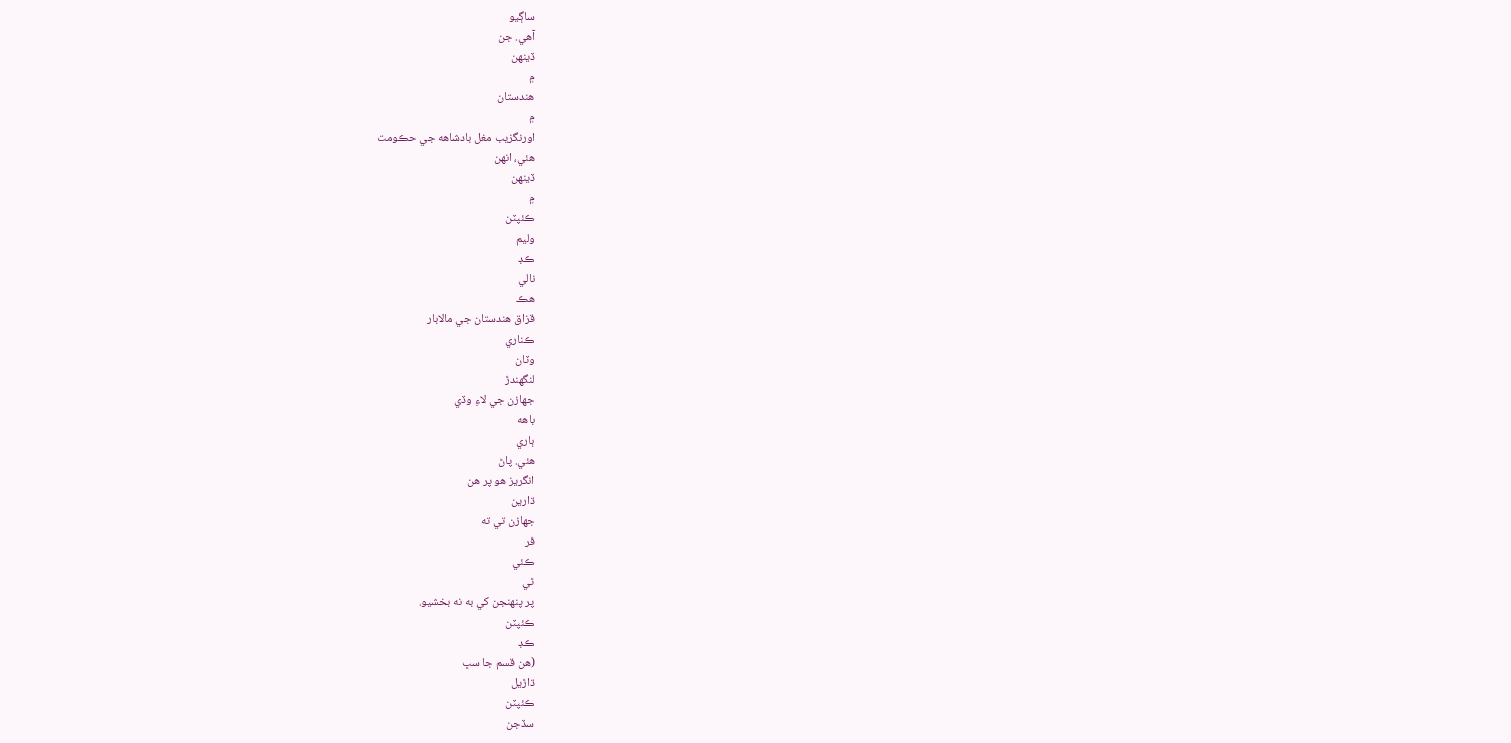ساڳيو
آهي. جن
ڏينهن
۾
هندستان
۾
اورنگزيب مغل بادشاهه جي حڪومت
هئي، انهن
ڏينهن
۾
ڪئپٽن
وليم
ڪڊ
نالي
هڪ
قزاق هندستان جي مالابار
ڪناري
وٽان
لنگهندڙ
جهازن جي لاءِ وڏي
باهه
ٻاري
هئي. پاڻ
انگريز هو پر هن
ڌارين
جهازن تي ته
ڦر
ڪئي
ٿي
پر پنهنجن کي به نه بخشيو.
ڪئپٽن
ڪڊ
(هن قسم جا سڀ
ڌاڙيل
ڪئپٽن
سڏجن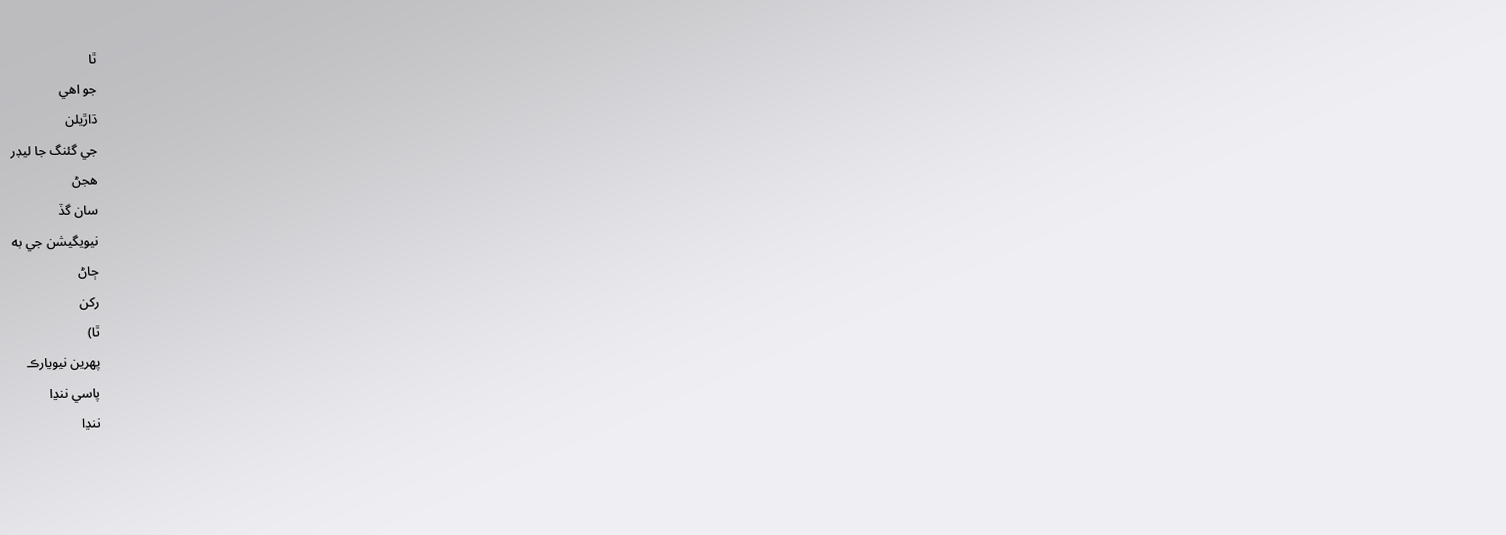ٿا
جو اهي
ڌاڙيلن
جي گئنگ جا ليڊر
هجڻ
سان گڏ
نيويگيشن جي به
ڄاڻ
رکن
ٿا)
پهرين نيويارڪ
پاسي ننڍا
ننڍا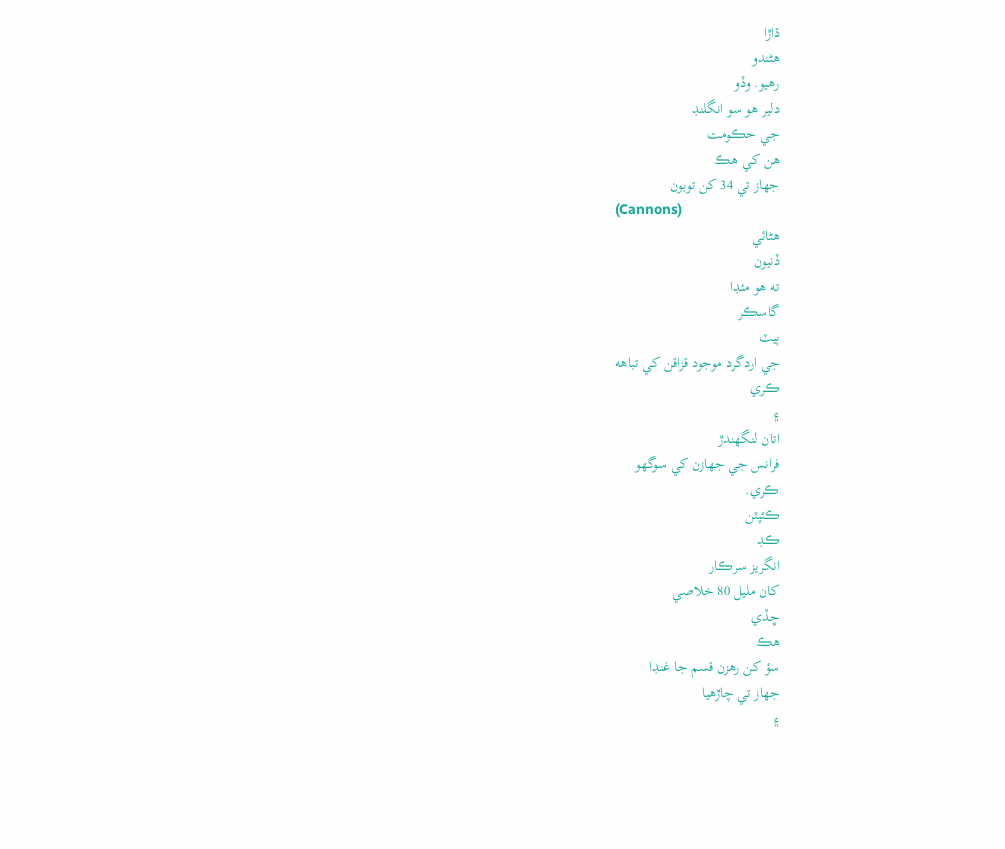ڌاڙا
هڻندو
رهيو. وڏو
دلير هو سو انگلنڊ
جي حڪومت
هن کي هڪ
جهاز تي 34 کن توبون
(Cannons)
هڻائي
ڏنيون
ته هو مئڊا
گاسڪر
ٻيٽ
جي اردگرد موجود قزاقن کي تباهه
ڪري
۽
اتان لنگهندڙ
فرانس جي جهازن کي سوگهو
ڪري.
ڪئپٽن
ڪڊ
انگريز سرڪار
کان مليل 80 خلاصي
ڇڏي
هڪ
سؤ کن رهزن قسم جا غنڊا
جهاز تي چاڙهيا
۽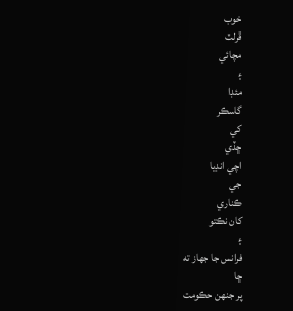خوب
ڦرلٽ
مچائي
۽
مئڊا
گاسڪر
کي
ڇڏي
اچي انڊيا
جي
ڪناري
کان نڪتو
۽
فرانس جا جهاز ته
ڇا
پر جنهن حڪومت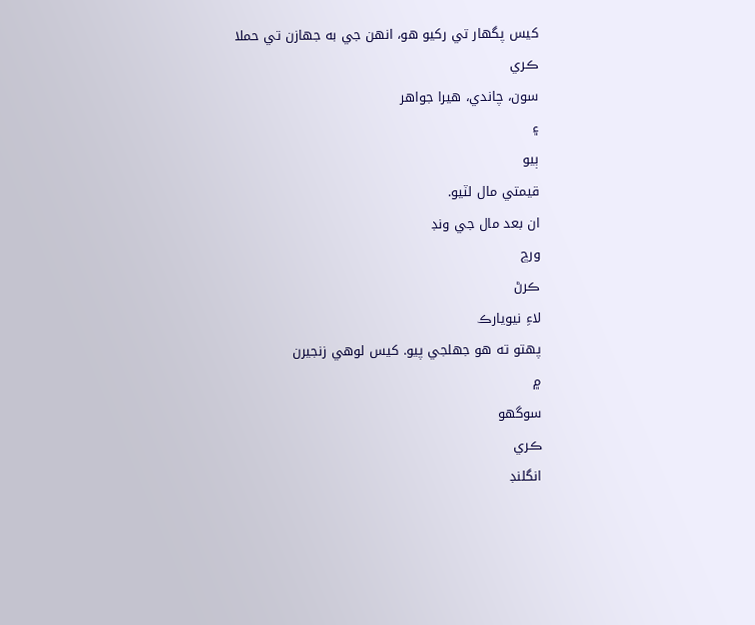کيس پگهار تي رکيو هو، انهن جي به جهازن تي حملا
ڪري
سون، چاندي، هيرا جواهر
۽
ٻيو
قيمتي مال لٽيو.
ان بعد مال جي ونڊ
ورڇ
ڪرڻ
لاءِ نيويارڪ
پهتو ته هو جهلجي پيو. کيس لوهي زنجيرن
۾
سوگهو
ڪري
انگلنڊ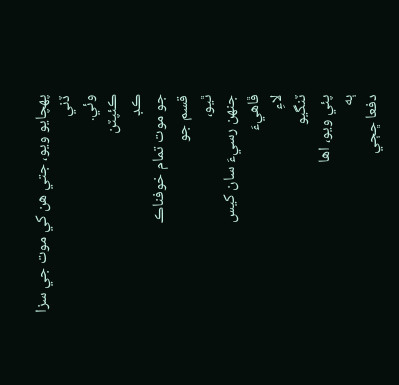پهچايو ويو، جتي هن کي موت جي سزا
ڏني
وئي.
ڪئپٽن
ڪڊ
جو موت تمام خوفناڪ
قسم جو
ٿيو،
جنهن رسيءَ سان کيس
ڦاهيءَ
لاءِ
ٽنگيو
پئي ويو، اها
ٻه
دفعا ڇڄي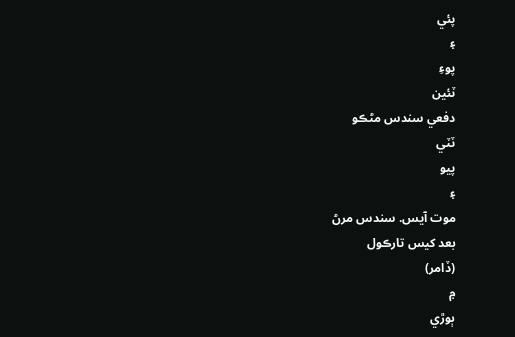پئي
۽
پوءِ
ٽئين
دفعي سندس مڻڪو
ٽٽي
پيو
۽
موت آيس. سندس مرڻ
بعد کيس تارڪول
(ڏامر)
۾
ٻوڙي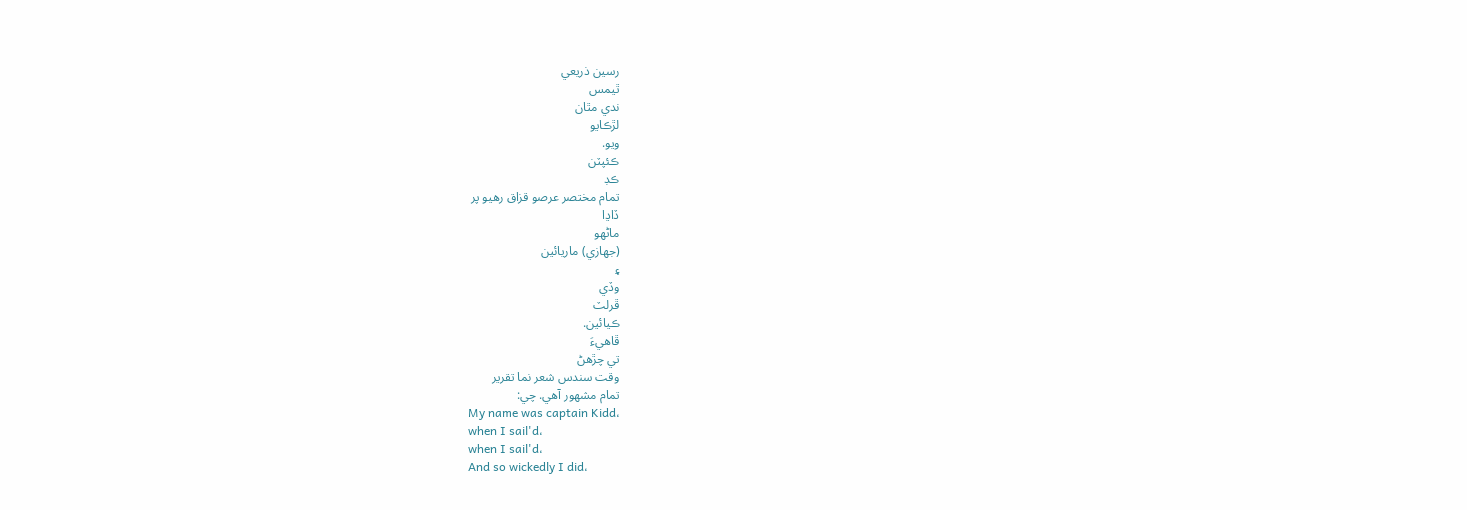رسين ذريعي
ٿيمس
ندي مٿان
لڙڪايو
ويو.
ڪئپٽن
ڪڊ
تمام مختصر عرصو قزاق رهيو پر
ڏاڍا
ماڻهو
(جهازي) ماريائين
۽
وڏي
ڦرلٽ
ڪيائين.
ڦاهيءَ
تي چڙهڻ
وقت سندس شعر نما تقرير
تمام مشهور آهي. چي:
My name was captain Kidd،
when I sail'd،
when I sail'd،
And so wickedly I did،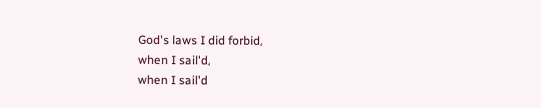God's laws I did forbid،
when I sail'd،
when I sail'd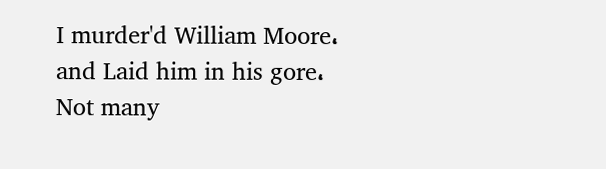I murder'd William Moore،
and Laid him in his gore،
Not many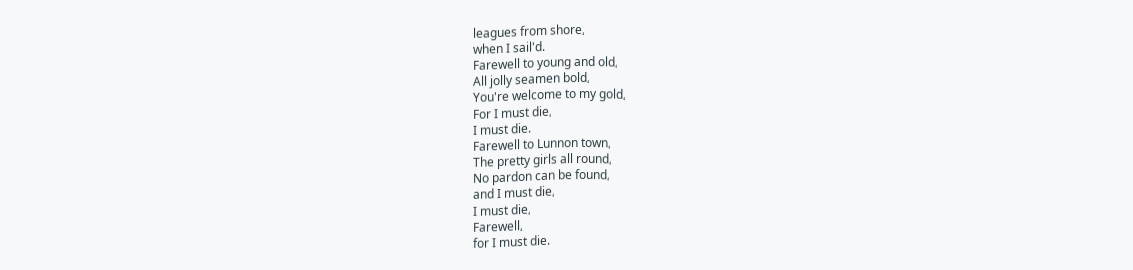leagues from shore،
when I sail'd.
Farewell to young and old،
All jolly seamen bold،
You're welcome to my gold،
For I must die،
I must die.
Farewell to Lunnon town،
The pretty girls all round،
No pardon can be found،
and I must die،
I must die،
Farewell،
for I must die.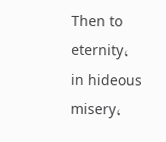Then to eternity،
in hideous misery،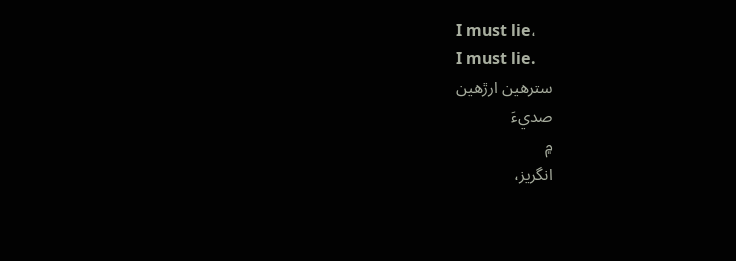I must lie،
I must lie.
سترهين ارڙهين
صديءَ
۾
انگريز،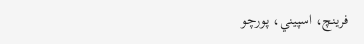فرينچ، اسپيني، پورچو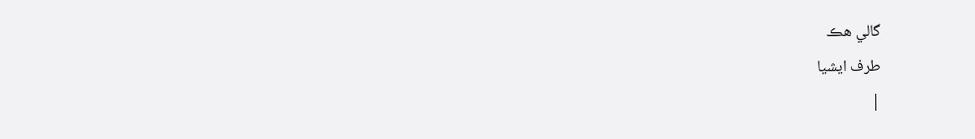گالي هڪ
طرف ايشيا
|